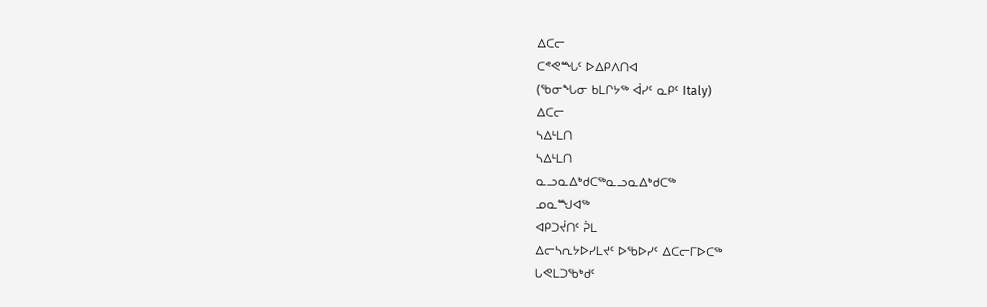ᐃᑕᓕ
ᑕᕝᕙᙵᑦ ᐅᐃᑭᐱᑎᐊ
(ᖃᓂᖓᓂ ᑲᒪᒋᔭᖅ ᐋᓯᑦ ᓇᑭᑦ Italy)
ᐃᑕᓕ
ᓴᐃᒻᒪᑎ
ᓴᐃᒻᒪᑎ
ᓇᓗᓇᐃᒃᑯᑕᖅᓇᓗᓇᐃᒃᑯᑕᖅ
ᓄᓇᙳᐊᖅ
ᐊᑭᑐᔫᑎᑦ ᕉᒪ
ᐃᓕᓴᕆᔭᐅᓯᒪᔪᑦ ᐅᖃᐅᓯᑦ ᐃᑕᓕᒥᐅᑕᖅ
ᒐᕙᒪᑐᖃᒃᑯᑦ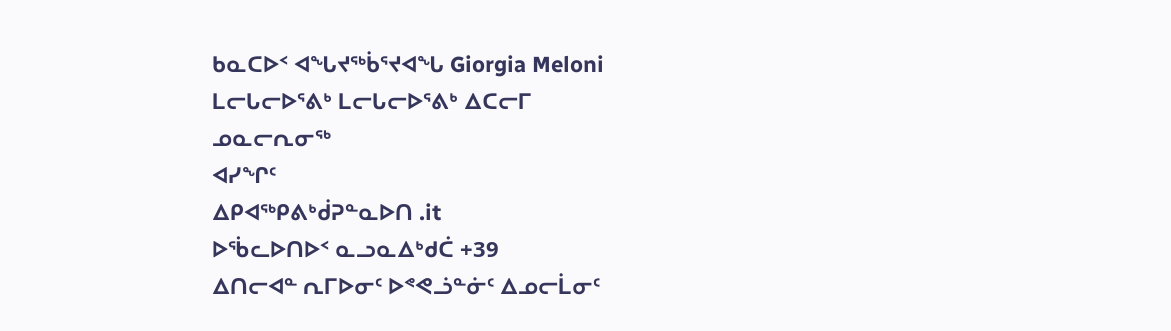ᑲᓇᑕᐅᑉ ᐊᖓᔪᖅᑳᕐᔪᐊᖓ Giorgia Meloni
ᒪᓕᒐᓕᐅᕐᕕᒃ ᒪᓕᒐᓕᐅᕐᕕᒃ ᐃᑕᓕᒥ
ᓄᓇᓕᕆᓂᖅ
ᐊᓯᖏᑦ
ᐃᑭᐊᖅᑭᕕᒃᑰᕈᓐᓇᐅᑎ .it
ᐅᖄᓚᐅᑎᐅᑉ ᓇᓗᓇᐃᒃᑯᑖ +39
ᐃᑎᓕᐊᓐ ᕆᒥᐅᓂᑦ ᐅᕝᕙᓘᓐᓃᑦ ᐃᓄᓕᒫᓂᑦ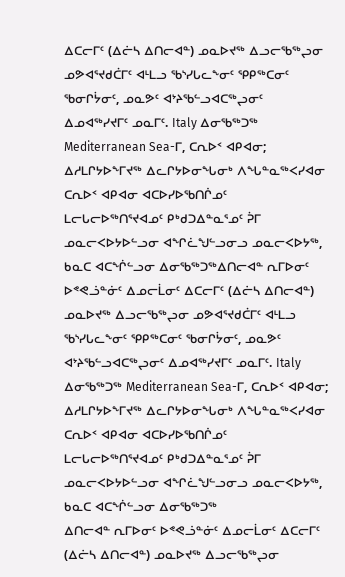ᐃᑕᓕᒥᑦ (ᐃᓖᓴ ᐃᑎᓕᐊᓐ) ᓄᓇᐅᔪᖅ ᐃᓗᓕᖃᖅᖢᓂ ᓄᕗᐊᕐᔪᑯᑖᒥᑦ ᐊᒻᒪᓗ ᖃᔅᓯᒐᓚᖕᓂᑦ ᕿᑭᖅᑕᓂᑦ ᖃᓂᒋᔮᓂᑦ, ᓄᓇᕗᑦ ᐊᔾᔨᖃᓪᓗᐊᑕᖅᖢᓂᑦ ᐃᓄᐊᖅᓯᔪᒥᑦ ᓄᓇᒥᑦ. Italy ᐃᓂᖃᖅᑐᖅ Mediterranean Sea-ᒥ, ᑕᕆᐅᑉ ᐊᑭᐊᓂ; ᐃᓱᒪᒋᔭᐅᖕᒥᔪᖅ ᐃᓚᒋᔭᐅᓂᖓᓂᒃ ᐱᖓᓐᓇᖅᐸᓯᐊᓂ ᑕᕆᐅᑉ ᐊᑭᐊᓂ ᐊᑕᐅᓯᐅᖃᑎᒌᓄᑦ ᒪᓕᒐᓕᐅᖅᑎᕐᔪᐊᓄᑦ ᑭᒃᑯᑐᐃᓐᓇᕐᓄᑦ ᕉᒥ ᓄᓇᓕᐸᐅᔭᐅᓪᓗᓂ ᐊᖏᓛᖑᓪᓗᓂᓗ ᓄᓇᓕᐸᐅᔭᖅ, ᑲᓇᑕ ᐊᑕᖐᓪᓗᓂ ᐃᓂᖃᖅᑐᖅᐃᑎᓕᐊᓐ ᕆᒥᐅᓂᑦ ᐅᕝᕙᓘᓐᓃᑦ ᐃᓄᓕᒫᓂᑦ ᐃᑕᓕᒥᑦ (ᐃᓖᓴ ᐃᑎᓕᐊᓐ) ᓄᓇᐅᔪᖅ ᐃᓗᓕᖃᖅᖢᓂ ᓄᕗᐊᕐᔪᑯᑖᒥᑦ ᐊᒻᒪᓗ ᖃᔅᓯᒐᓚᖕᓂᑦ ᕿᑭᖅᑕᓂᑦ ᖃᓂᒋᔮᓂᑦ, ᓄᓇᕗᑦ ᐊᔾᔨᖃᓪᓗᐊᑕᖅᖢᓂᑦ ᐃᓄᐊᖅᓯᔪᒥᑦ ᓄᓇᒥᑦ. Italy ᐃᓂᖃᖅᑐᖅ Mediterranean Sea-ᒥ, ᑕᕆᐅᑉ ᐊᑭᐊᓂ; ᐃᓱᒪᒋᔭᐅᖕᒥᔪᖅ ᐃᓚᒋᔭᐅᓂᖓᓂᒃ ᐱᖓᓐᓇᖅᐸᓯᐊᓂ ᑕᕆᐅᑉ ᐊᑭᐊᓂ ᐊᑕᐅᓯᐅᖃᑎᒌᓄᑦ ᒪᓕᒐᓕᐅᖅᑎᕐᔪᐊᓄᑦ ᑭᒃᑯᑐᐃᓐᓇᕐᓄᑦ ᕉᒥ ᓄᓇᓕᐸᐅᔭᐅᓪᓗᓂ ᐊᖏᓛᖑᓪᓗᓂᓗ ᓄᓇᓕᐸᐅᔭᖅ, ᑲᓇᑕ ᐊᑕᖐᓪᓗᓂ ᐃᓂᖃᖅᑐᖅ
ᐃᑎᓕᐊᓐ ᕆᒥᐅᓂᑦ ᐅᕝᕙᓘᓐᓃᑦ ᐃᓄᓕᒫᓂᑦ ᐃᑕᓕᒥᑦ (ᐃᓖᓴ ᐃᑎᓕᐊᓐ) ᓄᓇᐅᔪᖅ ᐃᓗᓕᖃᖅᖢᓂ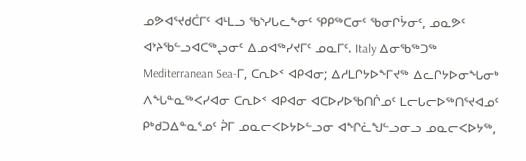ᓄᕗᐊᕐᔪᑯᑖᒥᑦ ᐊᒻᒪᓗ ᖃᔅᓯᒐᓚᖕᓂᑦ ᕿᑭᖅᑕᓂᑦ ᖃᓂᒋᔮᓂᑦ, ᓄᓇᕗᑦ ᐊᔾᔨᖃᓪᓗᐊᑕᖅᖢᓂᑦ ᐃᓄᐊᖅᓯᔪᒥᑦ ᓄᓇᒥᑦ. Italy ᐃᓂᖃᖅᑐᖅ Mediterranean Sea-ᒥ, ᑕᕆᐅᑉ ᐊᑭᐊᓂ; ᐃᓱᒪᒋᔭᐅᖕᒥᔪᖅ ᐃᓚᒋᔭᐅᓂᖓᓂᒃ ᐱᖓᓐᓇᖅᐸᓯᐊᓂ ᑕᕆᐅᑉ ᐊᑭᐊᓂ ᐊᑕᐅᓯᐅᖃᑎᒌᓄᑦ ᒪᓕᒐᓕᐅᖅᑎᕐᔪᐊᓄᑦ ᑭᒃᑯᑐᐃᓐᓇᕐᓄᑦ ᕉᒥ ᓄᓇᓕᐸᐅᔭᐅᓪᓗᓂ ᐊᖏᓛᖑᓪᓗᓂᓗ ᓄᓇᓕᐸᐅᔭᖅ,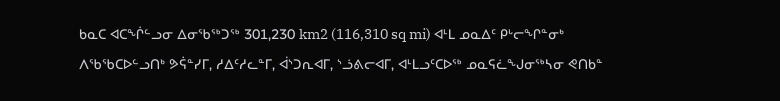ᑲᓇᑕ ᐊᑕᖐᓪᓗᓂ ᐃᓂᖃᖅᑐᖅ 301,230 km2 (116,310 sq mi) ᐊᒻᒪ ᓄᓇᐃᑦ ᑭᒡᓕᖏᓐᓂᒃ ᐱᖃᖃᑕᐅᓪᓗᑎᒃ ᕗᕌᓐᓯᒥ, ᓱᐃᑦᓱᓚᓐᒥ, ᐋᔅᑐᕆᐊᒥ, ᔅᓘᕕᓕᐊᒥ, ᐊᒻᒪᓗᑦᑕᐅᖅ ᓄᓇᕋᓛᖑᓂᖅᓴᓂ ᕙᑎᑲᓐ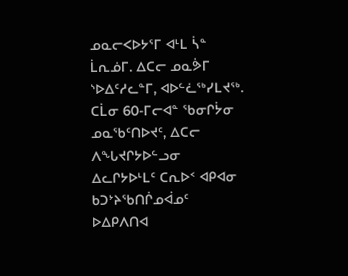ᓄᓇᓕᐸᐅᔭᕐᒥ ᐊᒻᒪ ᓵᓐ ᒫᕆᓅᒥ. ᐃᑕᓕ ᓄᓇᕘᒥ ᔅᐅᐃᑦᓱᓚᓐᒥ, ᐊᐅᓪᓛᖅᓯᒪᔪᖅ. ᑕᒫᓂ 60-ᒥᓕᐊᓐ ᖃᓂᒋᔮᓂ ᓄᓇᖃᑦᑎᐅᔪᑦ, ᐃᑕᓕ ᐱᖓᔪᒋᔭᐅᓪᓗᓂ ᐃᓚᒋᔭᐅᒻᒪᑦ ᑕᕆᐅᑉ ᐊᑭᐊᓂ ᑲᑐᔾᔨᖃᑎᒌᓄᐋᓄᑦ
ᐅᐃᑭᐱᑎᐊ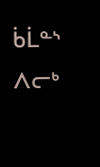ᑳᒫᓐᔅ ᐱᓕᒃ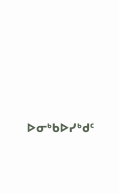ᐅᓂᒃᑲᐅᓯᒃᑯᑦ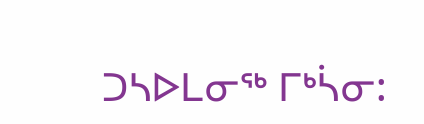ᑐᓴᐅᒪᓂᖅ ᒥᒃᓵᓂ: